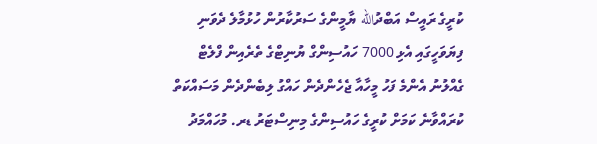ކުރީގެ ރައީސް އަބްދުالله ޔާމީންގެ ސަރުކާރުން ހުޅުމާލެ ދެވަނި ފިޔަވަހީގައި އެޅި 7000 ހައުސިންގް ޔުނިޓްގެ ތެރެއިން ފްލެޓް ގެއްލުނު އެންމެ ފަހު މީހާއާ ޖެހެންދެން ހައްގު ލިބެންދެން މަސައްކަތް ކުރައްވާނެ ކަމަށް ކުރީގެ ހައުސިންގެ މިނިސްޓަރު ޑރ. މުހައްމަދު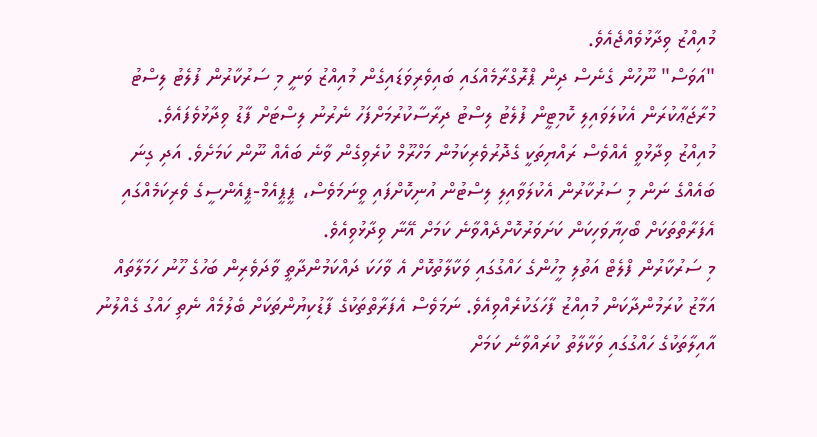މުއިއްޒު ވިދާޅުވެއްޖެއެވެ.
"އަވަސް" ނޫހުން ގެނެސް ދިން ޕްރޮގްރާމެއްގައި ބައިވެރިވަޑައިގެން މުއިއްޒު ވަނީ މި ސަރުކާރުން ފުލެޓު ލިސްޓު މުރާޖަޢާކުރަން އެކުލަވައިލި ކޮމިޓީން ފުލެޓު ލިސްޓު ދިރާސާކުރުމަށްފަހު ނެރުނު ލިސްޓަށް ފާޑު ވިދާޅުވެފައެވެ.
މުއިއްޒު ވިދާޅުވީ އެއްވެސް ރައްޔިތަކީ ގެދޮރުވެރިކަމުން މަހްރޫމް ކުރެވިގެން ވާނެ ބައެއް ނޫން ކަމަށެވެ. އަދި ގިނަ ބައެއްގެ ނަން މި ސަރުކާރުން އެކުލަވާއިލި ލިސްޓުން އުނިކޮށްފައި ވީނަމަވެސް، ޕީޕީއެމް-ޕީއެންސީގެ ވެރިކަމެއްގައި އެފަރާތްތަކަށް ބޯހިޔާވަހިކަން ކަށަވަރުކޮށްދެއްވާނެ ކަމަށް އޭނާ ވިދާޅުވިއެވެ.
މި ސަރުކާރުން ފްލެޓް އަތުލި މީހުންގެ ހައްގުގައި ވަކާލާތުކޮށް އެ ވާހަކަ ދައްކަމުންދާތީ ވާދަވެރިން ބަހުގެ ހޫނު ހަމަލާތައް އަމާޒު ކުރަމުންދާކަން މުއިއްޒު ފާހަގަކުރެއްވިއެވެ. ނަމަވެސް އެފަރާތްތަކުގެ ފާޑުކިޔުންތަކަށް ބެލުމެއް ނެތި ހައްގު ގެއްލުނު އާއިލާތަކުގެ ހައްގުގައި ވަކާލާތު ކުރައްވާނެ ކަމަށް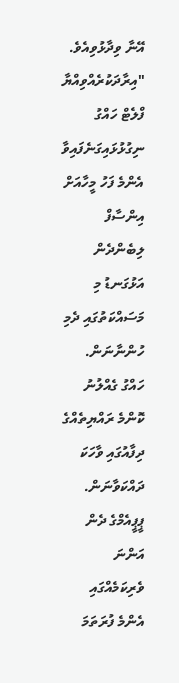އޭނާ ވިދާޅުވިއެވެ.
"އިރާދަކުރެއްވިއްޔާ ފްލެޓް ހައްގު ނިގުޅުޅައިގަނެފައިވާ އެންމެ ފަހު މީހާއަށް އިންސާފް ލިބެންދެން އަޅުގަނޑު މި މަސައްކަތުގައި ދެމި ހުންނާނަން. ހައްގު ގެއްލުނު ކޮންމެ ރައްޔިތެއްގެ ދިފާއުގައި ވާހަކަ ދައްކަވާނަން. ޕީޕީއެމްގެ ދެން އަންނަ ވެރިކަމެއްގައި އެންމެ ފުރަތަމަ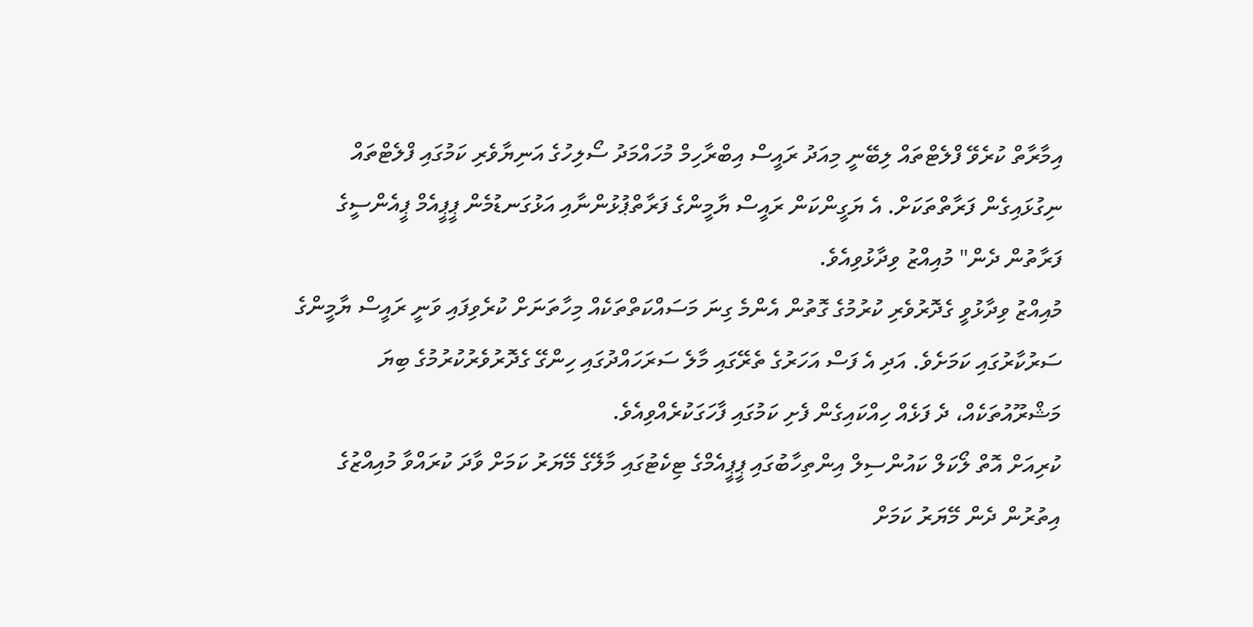އިމާރާތް ކުރެވޭ ފްލެޓްތައް ލިބޭނީ މިއަދު ރައީސް އިބްރާހިމް މުހައްމަދު ސޯލިހުގެ އަނިޔާވެރި ކަމުގައި ފްލެޓްތައް ނިގުޅައިގެން ފަރާތްތަކަށް. އެ ޔަގީންކަން ރައީސް ޔާމީންގެ ފަރާތްޕުޅުންނާއި އަޅުގަނޑުމެން ޕީޕީއެމް ޕީއެންސީގެ ފަރާތުން ދެން" މުއިއްޒު ވިދާޅުވިއެވެ.
މުއިއްޒު ވިދާޅުވީ ގެދޮރުވެރި ކުރުމުގެ ގޮތުން އެންމެ ގިނަ މަސައްކަތްތަކެއް މިހާތަނަށް ކުރެވިފައި ވަނީ ރައީސް ޔާމީންގެ ސަރުކާރުގައި ކަމަށެވެ. އަދި އެ ފަސް އަހަރުގެ ތެރޭގައި މާލެ ސަރަހައްދުގައި ހިންގޭ ގެދޮރުވެރުކުރުމުގެ ބިޔަ މަޝްރޫއުތަކެއް، ދެ ފަޅެއް ހިއްކައިގެން ފެށި ކަމުގައި ފާހަގަކުރެއްވިއެވެ.
ކުރިއަށް އޮތް ލޯކަލް ކައުންސިލް އިންތިހާބުގައި ޕީޕީއެމްގެ ޓިކެޓުގައި މާލޭގެ މޭޔަރު ކަމަށް ވާދަ ކުރައްވާ މުއިއްޒުގެ އިތުރުން ދެން މޭޔަރު ކަމަށް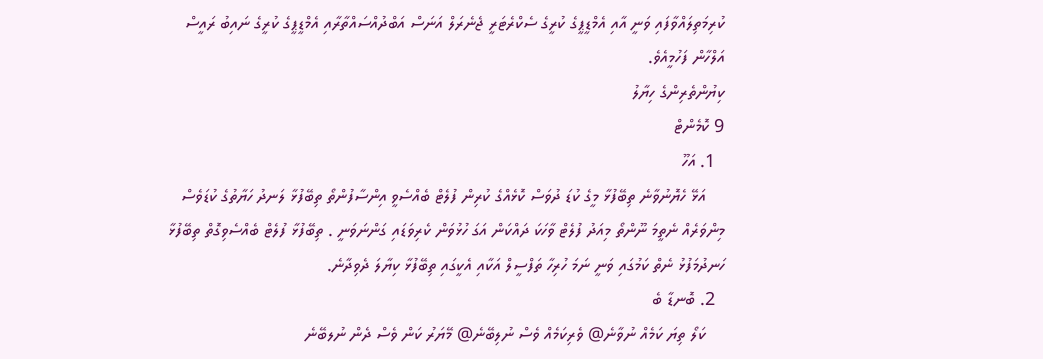ކުރިމަތިލައްވާފައި ވަނީ އާއި އެމްޑީޕީގެ ކުރީގެ ސެކްރެޓަރީ ޖެނެރަލް އަނަސް އަބްދުއްސައްތާރާއި އެމްޑީޕީގެ ކުރީގެ ނައިބު ރައީސް އަލްހާން ފަހުމީއެވެ.
ކިޔުންތެރިންގެ ހިޔާލު
9 ކޮމެންޓް
  1. އަހޫ
    އަޅޭ ހެޔޮނުވާނެ ތިބޭފުޅާ މީގެ ކުޑަ ދުވަސް ކޮޅެއްގެ ކުރިން ފުލެޓް ބެއްސެވީ އިންސާފުންތޯ ތިބޭފުޅާ ލަނދު ހަޔާތުގެ ކުޑަވެސް މިންވަރެއް ނެތީމަ ނޫންތޯ މިއަދު ފުލެޓް ވާހަކަ ދައްކަން އަގަ ހުޅުވަން ކެރިވަޑައި ގަންނަވަނީ . ތިބޭފުޅާ ފުލެޓް ބެއްސެވިގޮތް ތިބޭފުޅާ ހަނދުމަފުޅު ނެތް ކަމުގައި ވަނީ ނަމަ ހުރިހާ ތަފްސީލް އަކާއި އެކީގައި ތިބޭފުޅާ ކިޔާލަ ދެވިދާނެ.
  2. ބޮނޑާ ބެ
    ކަލޯ ތިޔަ ކަމެއް ނުވާނެ@ ވެރިކަމެއް ވެސް ނުލިބޭނެ@ މޭޔަރު ކަން ވެސް ދެން ނުލބޭނެ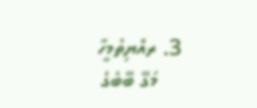3. ރއްޔިތުމީހާ
    މަގޭ ބޭބެގެ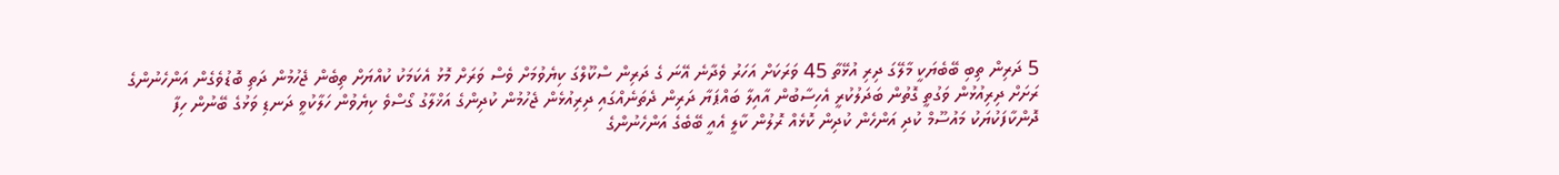5 ދަރިން ތިބި ބޭބެޔަކީ މާލޭގަ ދިރި އުޅޭތާ 45 ވަރަކަށް އަހަރު ވެދާނެ އޭނަ ގެ ދަރިން ސްކޫލްގަ ކިޔެވުމަށް ވެސް ވަރަށް މޮޅު އެކަމަކު ކުއްޔަށް ތިބެން ޖެހުމުން ދަތި ބޮޑުވެގެން އަންހެނުންގެ ރަށަށް ދިރިއުޅުން ވަގުތީ ގޮތުން ބަދަލުކުރީ އެހިސާބުން އާއިލާ ބައްޕަޔާ ދަރިން ދެތަނެއްގައި ދިރިއުޅެން ޖެހުމުން ކުދިންގެ އަޚްލާގު ގޯސްވެ ކިޔެވުން ހަލާކުވީ ދަނޑި ވަޅުގެ ބޭނުން ހިފާ ދޮންކާފަކުޔަކު މައުސޫމް ކުދި އަންހެން ކުދިން ކޮޅެއް ރޮލުން ކާލީ އެއީ ބޭބެގެ އަންހެނުންގެ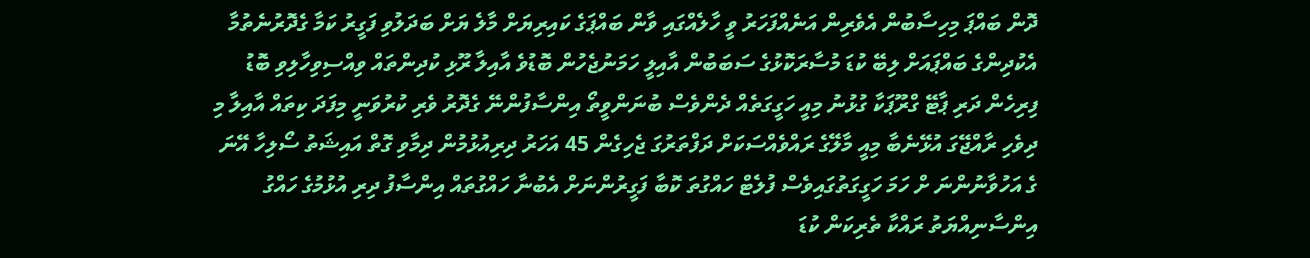ދޮން ބައްޕަ މިހިސާބުން އެވެރިން އަނެއްފަހަރު ވީ ހާލެއްގައި ވާން ބައްޕަގެ ކައިރިޔަށް މާލެ ޔަށް ބަދަލުވި ފަގީރު ކަމާ ގެދޮރުނެތުމާ އެކުދިންގެ ބައްޕައަށް ލިބޭ ކުޑަ މުސާރަކޮޅުގެ ސަބަބުން އާއިލީ ހަމަނުޖެހުން ބޮޑުވެ އާއިލާ ރޫޅި ކުދިންތައް ވިއްސިވިހާލިވި ބޮޑު ފިރިހެން ދަރި ޕާޓޭ ގްރޫޕަކާ ގުޅުނު މިއީ ހަގީގަތެއް ދެންވެސް ބުނަންވީތޯ އިންސާފުންނޭ ގެދޮރު ވެރި ކުރުވަނީ މިފަދަ ކިތައް އާއިލާ މި ދިވެހި ރާއްޖޭގަ އުޅޭނެބާ މިއީ މާލޭގެ ރައްވެއްސަކަށް ދަފްތަރުގަ ޖެހިގެން 45 އަހަރު ދިރިއުޅުމުން ދިމާވި ގޮތް އައިޝަތު ސޯލިހާ އޭނަ ގެ އަހުވާނުންނަ ށް ހަމަ ހަގީގަތުގައިވެސް ފުލެޓް ހައްގުތަ ކޮބާ ފަގީރުންނަށް އެބުނާ ހައްގުތައް އިންސާފު ދިރި އުޅުމުގެ ހައްގު އިންސާނިއްޔަތު ރައްކާ ތެރިކަން ކުޑަ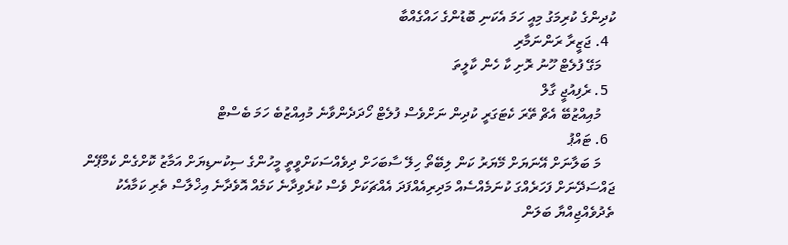ކުދިންގެ ކުރިމަގު މިއީ ހަމަ އެކަނި ބޮޑުންގެ ހައްގެއްބާ
  4. ޖަޒީރާ ރަންނަމާރި
    މަގޭ ފުލެޓް ހޫނު ރޮށި ކާ ހެން ކާލީތަ
  5. ރެފިއުޖީ ގާލް
    މުއިއްޒުބޭ އެޗް ތޭރަ ކެޓަގަރީ ކުދިން ނަށްވެސް ފުލެޓް ހޯދަދެންވާނެ މުއިއްޒުބެ ހަމަ ބެސްޓް
  6. ޓައްޕު
    މަ ބަލާނަށް އޭނަޔަށް މޭޔަރު ކަން ލިބޭތޯ ހިލޭ ސާބަހަށް ދިވެއްސަކަށްވީތީ މީހުންގެ ސިކުނޑިޔަށް އަމާޒު ކޮށްގެން ކެމްޕޭން ޖައްސަދޭނަށް ފަހަރެއްގަ ކުނަމެއްސެއް މަދިރިއެއްފަދަ އެއްޗަކަށް ވެސް ކުރެވިދާނެ ކަމެއް އޮވެދާނެ އިޚްލާސް ތެރި ކަމާއެކު ތެދުވެއްޖިއްޔާ ބަލަން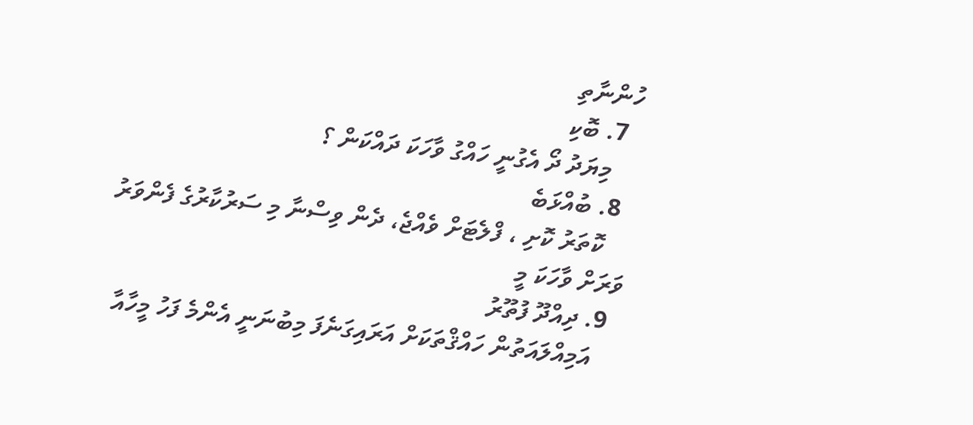ހުންނާތި
  7. ބޮކި
    މިޔަދު ދޯ އެގުނީ ހައްގު ވާހަކަ ދައްކަން ؟
  8. ބުއްޅަބެ
    ކޮތަރު ކޮށި ، ފްލެޓަށް ވެއްޖެ، ދެން ވިސްނާ މި ސަރުކާރުގެ ފެންވަރު ވަރަށް ވާހަކަ މީ
  9. ދިއްދޫ ފުތޫރު
    އަމިއްލައަތުން ހައްޤްތަކަށް އަރައިގަނެފަ މިބުނަނީ އެންމެ ފަހު މީހާއާ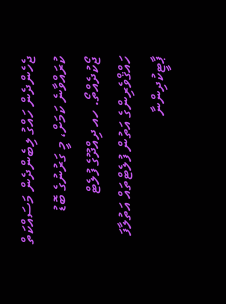ޖެހެންދެން ހައްގު ލިބެންދެން މަސައްކަތް ކުރައްވާނެ ކަމަށް، މީ ގަރުނުގެ ބޮޑު ޖޯކުދެއްތޯ. ހއ ދިއްދޫގެ ފުލެޓް ހައްޤްވެރިންގެ އަތުން ފުލެޓްތައް އަތުލާފަ ޕާޓީކުދިންނާ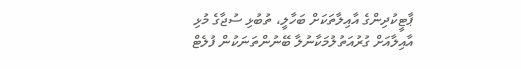ޕާޓީކުދިންގެ އާއިލާތަކަށް ބަހާލީ، ތުބުޅި ސުޖާގެ މުޅި އާއިލާއަށް ގުރުއަތުލުމަކާނުލާ ބޭނުންތަނަކުން ފުލެޓް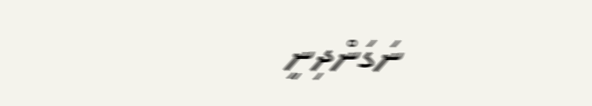ނަގަންދިނީ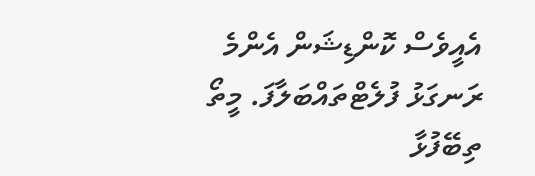އެއީވެސް ކޮންޑިޝަން އެންމެ ރަނގަޅު ފުލެޓްތައްބަލާފަ. މީތޯ ތިބޭފުޅާ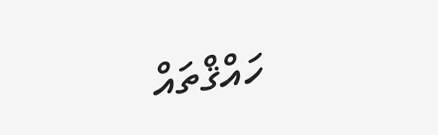ހައްޤްތައް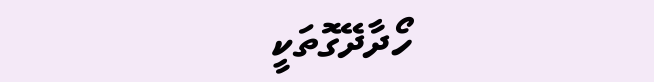ހޯދާދޭގޮތަކީ